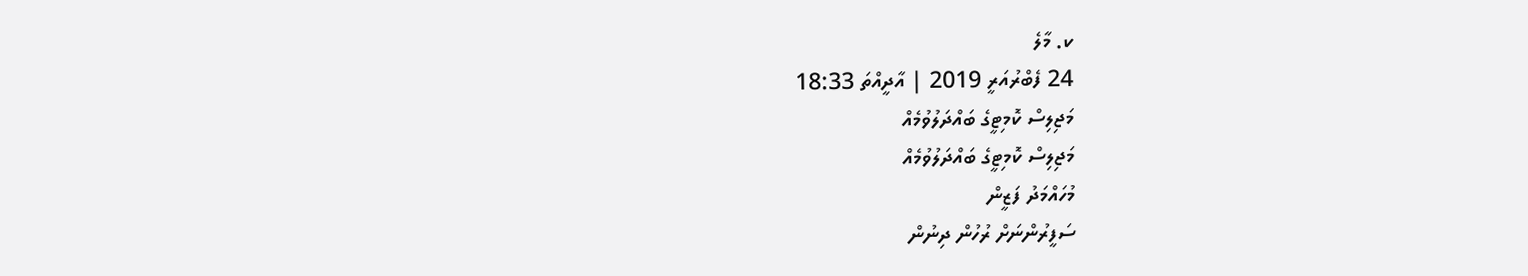ކ. މާލެ
24 ފެބްރުއަރީ 2019 | އާދީއްތަ 18:33
މަޖިލިސް ކޮމިޓީގެ ބައްދަލުވުމެއް
މަޖިލިސް ކޮމިޓީގެ ބައްދަލުވުމެއް
މުހައްމަދު ފަޒީން
ސަފީރުންނަށް ރުހުން ދިނުން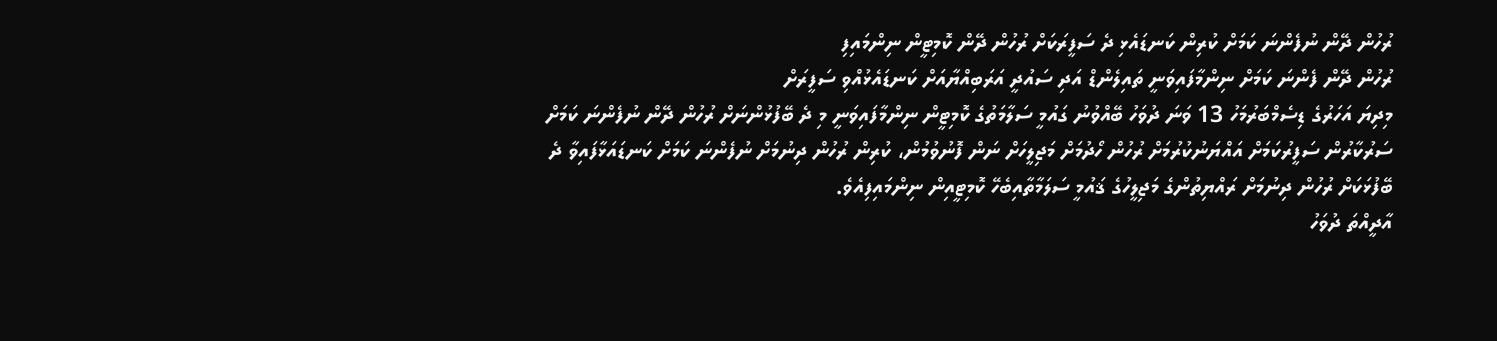ރުހުން ދޭން ނުފެންނަ ކަމަށް ކުރިން ކަނޑައެޅި ދެ ސަފީރަކަށް ރުހުން ދޭން ކޮމިޓީން ނިންމައިފި
ރުހުން ދޭން ފެންނަ ކަމަށް ނިންމާފައިވަނީ ތައިލެންޑް އަދި ސައުދީ އަރަބިއްޔާއަށް ކަނޑައެޅުއްވި ސަފީރަށް
މިދިޔަ އަހަރުގެ ޑިސެމްބަރުމަހު 13 ވަނަ ދުވަހު ބޭއްވުނު ގައުމީ ސަލާމަތުގެ ކޮމިޓީން ނިންމާފައިވަނީ މި ދެ ބޭފުޅުންނަށް ރުހުން ދޭން ނުފެންނަ ކަމަށް
ސަރުކާރުން ސަފީރުކަމަށް އައްޔަނުކުރުމަށް ރުހުން ހޯދުމަށް މަޖިލީހަށް ނަން ފޮނުވުމުން، ކުރިން ރުހުން ދިނުމަށް ނުފެންނަ ކަމަށް ކަނޑައަޅާފައިވާ ދެ ބޭފުޅަކަށް ރުހުން ދިނުމަށް ރައްޔިތުންގެ މަޖިލީހުގެ ޤައުމީ ސަލަމާތާއިބެހޭ ކޮމިޓީއިން ނިންމައިފިއެވެ.
އާދީއްތަ ދުވަހު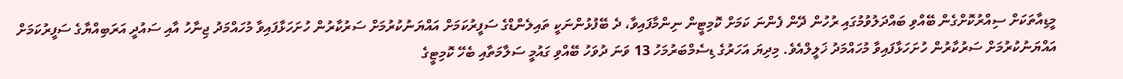މީޑިއާތަކަށް ސިއްރުކޮށްގެން ބޭއްވި ބައްދަލުވުމުގައި ރުހުން ދޭން ފެންނަ ކަމަށް ކޮމިޓީން ނިންމާފައިވާ، ދެ ބޭފުޅުންނަކީ ތައިލެންޑްގެ ސަފީރުކަމަށް އައްޔަނުކުރުމަށް ސަރުކާރުން ހުށަހަޅާފައިވާ މުހައްމަދު ޖިނާހު އާއި ސައުދީ އަރަބިއްޔާގެ ސަފީރުކަމަށް އައްޔަނުކުރުމަށް ސަރުކާރުން ހުށަހަޅާފައިވާ މުހައްމަދު ޚަލީލްއެވެ. މިދިޔަ އަހަރުގެ ޑިސެމްބަރުމަހު 13 ވަނަ ދުވަހު ބޭއްވި ގައުމީ ސަލާމަތާއި ބެހޭ ކޮމިޓީގެ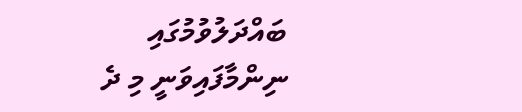ބައްދަލުވުމުގައި ނިންމާފައިވަނީ މި ދެ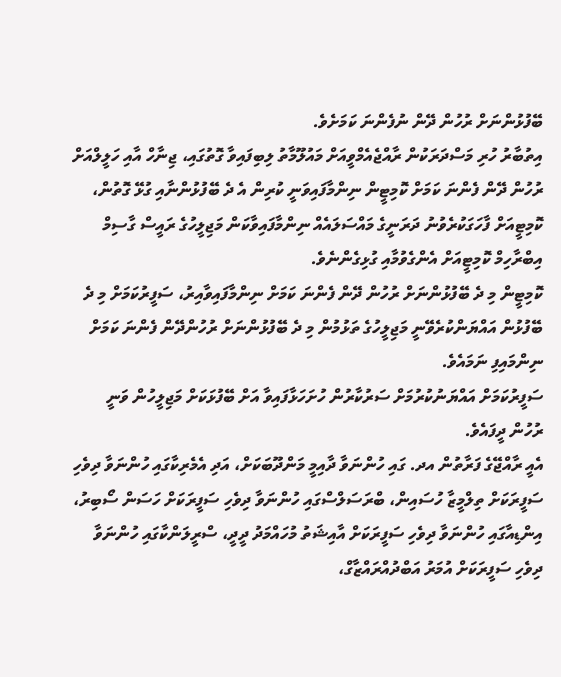ބޭފުޅުންނަށް ރުހުން ދޭން ނުފެންނަ ކަމަށެވެ.
އިތުބާރު ހުރި މަސްދަރަކުން ރާއްޖެއެމްވީއަށް މައުލޫމާތު ލިބިފައިވާ ގޮތުގައި، ޖިނާހް އާއި ހަލީލްއަށް ރުހުން ދޭން ފެންނަ ކަމަށް ކޮމިޓީން ނިންމާފައިވަނީ ކުރިން އެ ދެ ބޭފުޅުންނާއި ގުޅޭ ގޮތުން، ކޮމިޓީއަށް ފާހަގަކުރެވުނު ދަރަނީގެ މައްސަލައެއް ނިންމާފައިވާކަން މަޖިލީހުގެ ރައީސް ގާސިމް އިބްރާހިމް ކޮމިޓީއަށް އެންގެވުމާއި ގުޅިގެންނެވެ.
ކޮމިޓީން މި ދެ ބޭފުޅުންނަށް ރުހުން ދޭން ފެންނަ ކަމަށް ނިންމާފައިވާއިރު، ސަފީރުކަމަށް މި ދެ ބޭފުޅުން އައްޔަންކުރެވޭނީ މަޖިލީހުގެ ތަޅުމުން މި ދެ ބޭފުޅުންނަށް ރުހުންދޭން ފެންނަ ކަމަށް ނިންމައިފި ނަމައެވެ.
ސަފީރުކަމަށް އައްޔަނުކުރުމަށް ސަރުކާރުން ހުށަހަޅާފައިވާ އަށް ބޭފުޅަކަށް މަޖިލީހުން ވަނީ ރުހުން ދީފައެވެ.
އެއީ ރާއްޖޭގެ ފަރާތުން އދ. ގައި ހުންނަވާ ދާއިމީ މަންދޫބަކަށް، އަދި އެމެރިކާގައި ހުންނަވާ ދިވެހި ސަފީރަކަށް ތިލްމީޒާ ހުސައިން، ބްރަސަލްސްގައި ހުންނަވާ ދިވެހި ސަފީރަކަށް ހަސަން ސޯބިރު، އިންޑިއާގައި ހުންނަވާ ދިވެހި ސަފީރަކަށް އާއިޝަތު މުހައްމަދު ދީދީ، ސްރީލަންކާގައި ހުންނަވާ ދިވެހި ސަފީރަކަށް އުމަރު އަބްދުއްރައްޒާގް،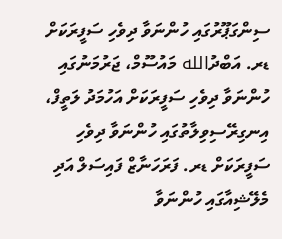ސިންގަޕޫރުގައި ހުންނަވާ ދިވެހި ސަފީރަކަށް ޑރ. އަބްދުالله މައުސޫމް، ޖަރުމަނުގައި ހުންނަވާ ދިވެހި ސަފީރަކަށް އަހުމަދު ލަތީފް، އިނގިރޭސިވިލާތުގައި ހުންނަވާ ދިވެހި ސަފީރަކަށް ޑރ. ފަރަހަނާޒް ފައިސަލް އަދި މެލޭޝިއާގައި ހުންނަވާ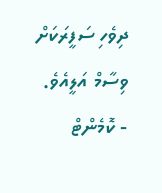ދިވެހި ސަފީރަކަށް ވިސާމް އަލީއެވެ.
- ކޮމެންޓް